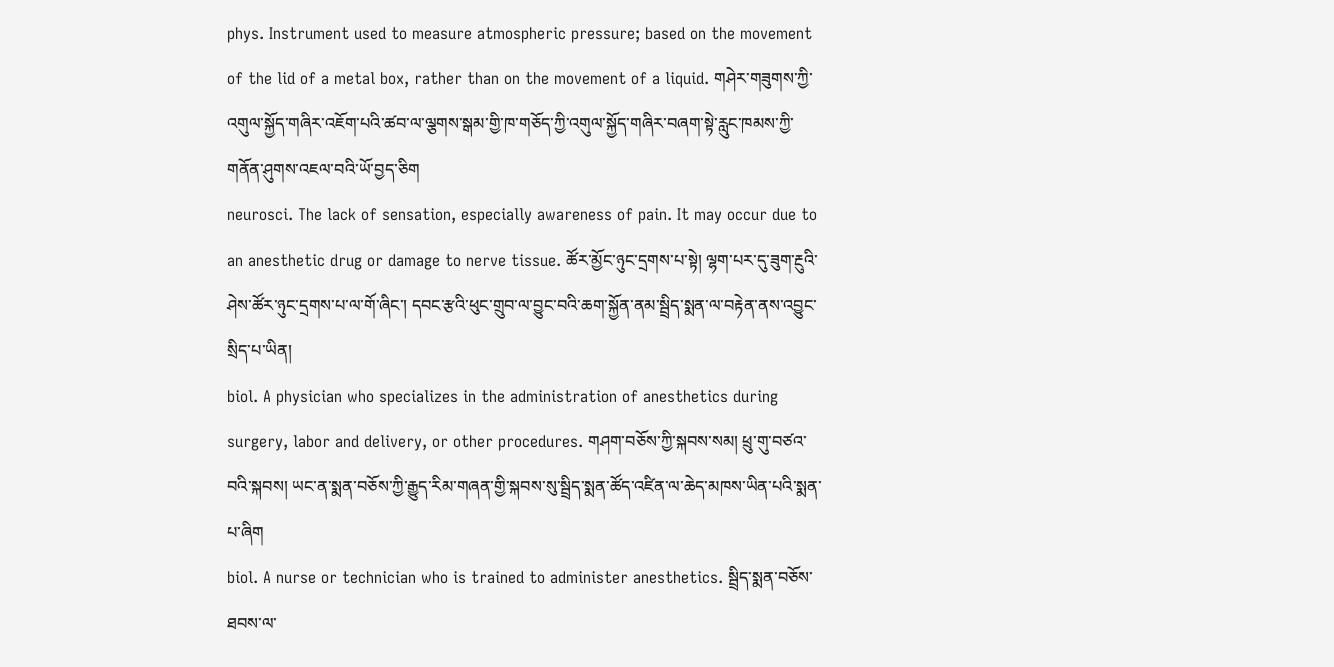phys. Instrument used to measure atmospheric pressure; based on the movement of the lid of a metal box, rather than on the movement of a liquid. གཤེར་གཟུགས་ཀྱི་འགུལ་སྐྱོད་གཞིར་འཇོག་པའི་ཚབ་ལ་ལྕགས་སྒམ་གྱི་ཁ་གཅོད་ཀྱི་འགུལ་སྐྱོད་གཞིར་བཞག་སྟེ་རླུང་ཁམས་ཀྱི་གནོན་ཤུགས་འཇལ་བའི་ཡོ་བྱད་ཅིག
neurosci. The lack of sensation, especially awareness of pain. It may occur due to an anesthetic drug or damage to nerve tissue. ཚོར་མྱོང་ཉུང་དྲགས་པ་སྟེ། ལྷག་པར་དུ་ཟུག་རྔུའི་ཤེས་ཚོར་ཉུང་དྲགས་པ་ལ་གོ་ཞིང་། དབང་རྩའི་ཕུང་གྲུབ་ལ་བྱུང་བའི་ཆག་སྐྱོན་ནམ་སྦྲིད་སྨན་ལ་བརྟེན་ནས་འབྱུང་སྲིད་པ་ཡིན།
biol. A physician who specializes in the administration of anesthetics during surgery, labor and delivery, or other procedures. གཤག་བཅོས་ཀྱི་སྐབས་སམ། ཕྲུ་གུ་བཙའ་བའི་སྐབས། ཡང་ན་སྨན་བཅོས་ཀྱི་རྒྱུད་རིམ་གཞན་གྱི་སྐབས་སུ་སྦྲིད་སྨན་ཚོད་འཛིན་ལ་ཆེད་མཁས་ཡིན་པའི་སྨན་པ་ཞིག
biol. A nurse or technician who is trained to administer anesthetics. སྦྲིད་སྨན་བཅོས་ཐབས་ལ་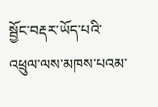སྦྱོང་བརྡར་ཡོད་པའི་འཕྲུལ་ལས་མཁས་པའམ་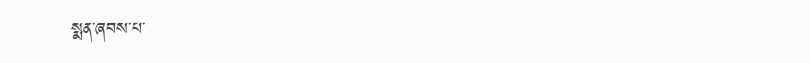སྨན་ཞབས་པ་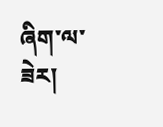ཞིག་ལ་ཟེར།